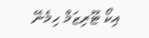އިކޯ ޓޫރިޒަމް ހިމެނޭ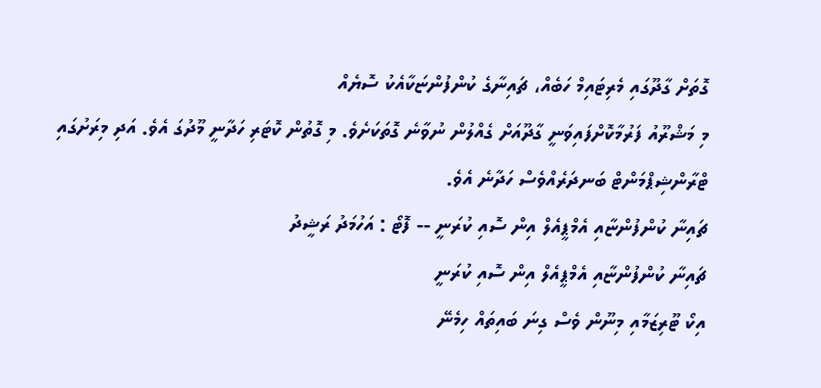ގޮތަށް ގާދޫގައި މެރިޓައިމް ހަބެއް، ޗައިނާގެ ކުންފުންޏަކާއެކު ސޮޔެއް
މި މަޝްރޫއު ފަރުމާކޮށްފައިވަނީ ގާދޫއަށް ގެއްލުން ނުވާނެ ގޮތަކަށެވެ. މި ގޮތުން ކޮޓަރި ހަދާނީ މޫދުގަ އެވެ. އަދި މިރަށުގައި ޓްރާންޝިޕްމަންޓް ބަނދަރެއްވެސް ހަދާނެ އެވެ.
ޗައިނާ ކުންފުންޏާއި އެމްޕީއެލް އިން ސޮއި ކުރަނީ -- ފޮޓޯ : އަހުމަދު ރަޝީދު
ޗައިނާ ކުންފުންޏާއި އެމްޕީއެލް އިން ސޮއި ކުރަނީ
އިކޯ ޓޫރިޒަމާއި މިނޫން ވެސް ގިނަ ބައިތައް ހިމެނޭ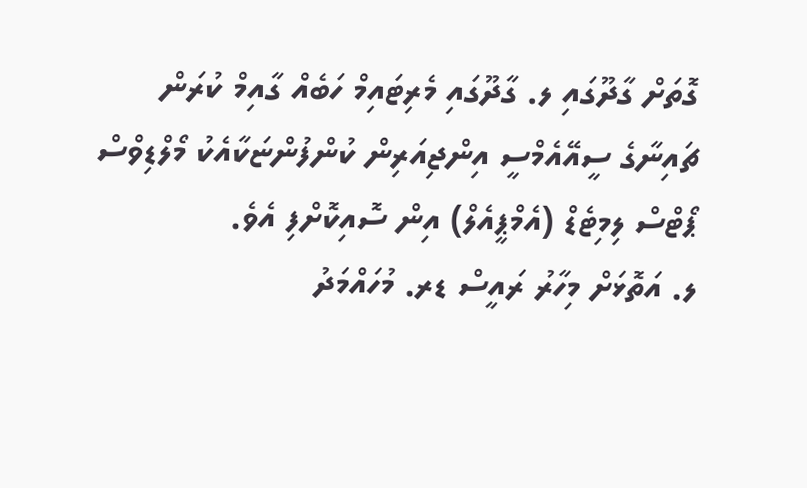ގޮތަށް ގާދޫގައި ލ. ގާދޫގައި މެރިޓައިމް ހަބެއް ގާއިމް ކުރަން ޗައިނާގެ ސީއޭއެމްސީ އިންޖިއަރިން ކުންފުންޏަކާއެކު މޯލްޑިވްސް ޕޯޓްސް ލިމިޓެޑް (އެމްޕީއެލް) އިން ސޮއިކޮށްފި އެވެ.
ލ. އަތޮޅަށް މިހާރު ރައީސް ޑރ. މުހައްމަދު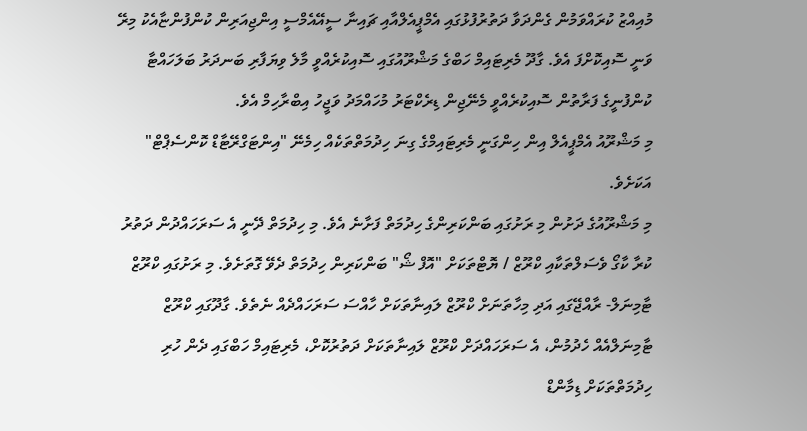މުއިއްޒު ކުރައްވަމުން ގެންދަވާ ދަތުރުފުޅުގައި އެމްޕީއެލްއާއި ޗައިނާ ސީއޭއެމްސީ އިންޖިއަރިން ކުންފުންޏާއެކު މިރޭ ވަނީ ސޮއިކޮށްފަ އެވެ. ގާދޫ މެރިޓައިމް ހަބްގެ މަޝްރޫއުގައި ސޮއިކުރެއްވީ މާލެ ވިޔަފާރި ބަނދަރު ބަލަހައްޓާ ކުންފުނީގެ ފަރާތުން ސޮއިކުރެއްވީ މެނޭޖިން ޑިރެކްޓަރު މުހައްމަދު ވަޖީހު އިބްރާހިމް އެވެ.
މި މަޝްރޫއު އެމްޕީއެލް އިން ހިންގަނީ މެރިޓައިމްގެ ގިނަ ހިދުމަތްތަކެއް ހިމެނޭ "އިންޓަގްރޭޓާޑް ކޮންސެޕްޓް" އަކަށެވެ.
މި މަޝްރޫއުގެ ދަށުން މި ރަށުގައި ބަންކަރިންގެ ހިދުމަތް ފަށާނެ އެވެ. މި ހިދުމަތް ދޭނީ އެ ސަރަހައްދުން ދަތުރު ކުރާ ކާގޯ ވެސަލްތަކާއި ކްރޫޒް / ޔޮޓްތަކަށް "އޮފް ޝޯ" ބަންކަރިން ހިދުމަތް ދެވޭ ގޮތަށެވެ. މި ރަށުގައި ކްރޫޒް ޓާމިނަލް- ރާއްޖޭގައި އަދި މިހާތަނަށް ކްރޫޒް ލައިނާތަކަށް ހާއްސަ ސަރަހައްދެއް ނެތެވެ. ގާދޫގައި ކްރޫޒް ޓާމިނަލްއެއް ހެދުމުން، އެ ސަރަހައްދަށް ކްރޫޒް ލައިނާތަކަށް ދަތުރުކޮށް، މެރިޓައިމް ހަބްގައި ދެން ހުރި ހިދުމަތްތަކަށް ޑިމާންޑް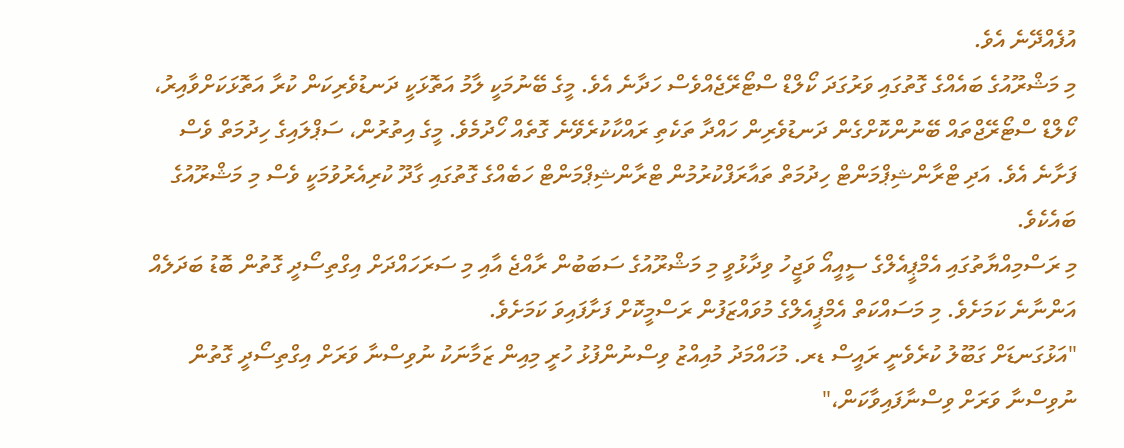އުފެއްދޭނެ އެވެ.
މި މަޝްރޫއުގެ ބައެއްގެ ގޮތުގައި ވަރުގަދަ ކޯލްޑް ސްޓޯރޭޖެއްވެސް ހަދާނެ އެވެ. މީގެ ބޭނުމަކީ ލާމު އަތޮޅަކީ ދަނޑުވެރިކަން ކުރާ އަތޮޅަކަށްވާއިރު، ކޯލްޑް ސްޓޯރޭޖްތައް ބޭނުންކޮށްގެން ދަނޑުވެރިން ހައްދާ ތަކެތި ރައްކާކުރެވޭނެ ގޮތެއް ހޯދުމެވެ. މީގެ އިތުރުން، ސަޕްލައިގެ ހިދުމަތް ވެސް ފަށާނެ އެވެ. އަދި ޓްރާންޝިޕްމަންޓް ހިދުމަތް ތައާރަފްކުރުމުން ޓްރާންޝިޕްމަންޓް ހަބެއްގެ ގޮތުގައި ގާދޫ ކުރިއެރުވުމަކީ ވެސް މި މަޝްރޫއުގެ ބައެކެވެ.
މި ރަސްމިއްޔާތުގައި އެމްޕީއެލްގެ ސީއީއޯ ވަޖީހު ވިދާޅުވީ މި މަޝްރޫއުގެ ސަބަބުން ރާއްޖެ އާއި މި ސަރަހައްދަށް އިގްތިސޯދީ ގޮތުން ބޮޑު ބަދަލެއް އަންނާނެ ކަމަށެވެ. މި މަސައްކަތް އެމްޕީއެލްގެ މުވައްޒަފުން ރަސްމީކޮށް ފަށާފައިވަ ކަމަށެވެ.
"އަޅުގަނޑަށް ގަބޫލު ކުރެވެނީ ރައީސް ޑރ. މުހައްމަދު މުއިއްޒު ވިސްނުންފުޅު ހުރީ މިއިން ޒަމާނަކު ނުވިސްނާ ވަރަށް އިގްތިސޯދީ ގޮތުން ނުވިސްނާ ވަރަށް ވިސްނާފައިވާކަން،"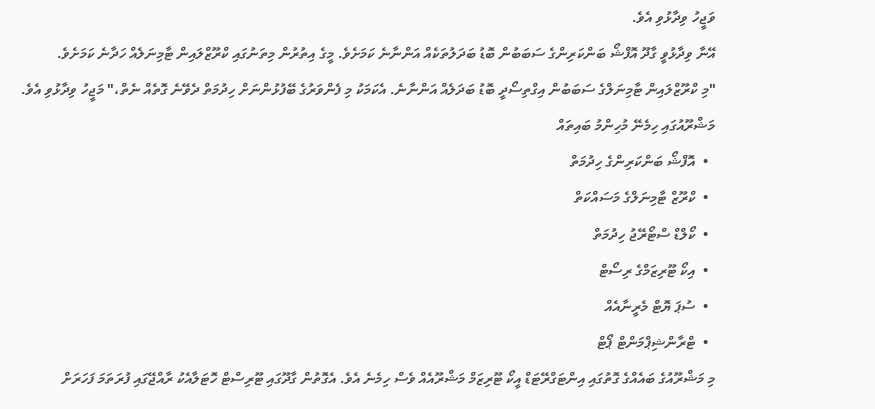ވަޖީހު ވިދާޅުވި އެވެ.
އޭނާ ވިދާޅުވީ ގާދޫ އޮފްޝޯ ބަންކަރިންގެ ސަބަބުން ބޮޑު ބަދަލުތަކެއް އަންނާނެ ކަމަށެވެ. މީގެ އިތުރުން މިތަނުގައި ކްރޫޒްލައިން ޓާމިނަލެއް ހަދާނެ ކަމަށެވެ.
"މި ކްރޫޒްލައިން ޓާމިނަލްގެ ސަބަބުން އިގްތިސޯދީ ބޮޑު ބަދަލެއް އަންނާނެ. އެކަމަކު މި ފެންވަރުގެ ބޭފުޅުންނަށް ހިދުމަތް ދެވޭނެ ގޮތެއް ނެތް،" މަޖީހު ވިދާޅުވި އެވެ.
މަޝްރޫއުގައި ހިމެނޭ މުހިންމު ބައިތައް
  •  އޮފްޝޯ ބަންކަރިންގެ ހިދުމަތް
  •  ކްރޫޒް ޓާމިނަލްގެ މަސައްކަތް
  •  ކޯލްޑް ސްޓޯރޭޖު ހިދުމަތް
  •  އިކޯ ޓޫރިޒަމްގެ ރިސޯޓް
  •  ސުޕަ ޔޮޓް މެރީނާއެއް
  •  ޓްރާންޝިޕްމަންޓް ޕޯޓް
މި މަޝްރޫއުގެ ބައެއްގެ ގޮތުގައި އިންޓަގްރޭޓަޑް އީކޯ ޓޫރިޒަމް މަޝްރޫއެއް ވެސް ހިމެނެ އެވެ. އެގޮތުން ގާދޫގައި ޓޫރިސްޓް ހޮޓަލާއެކު ރާއްޖޭގައި ފުރަތަމަ ފަހަރަށް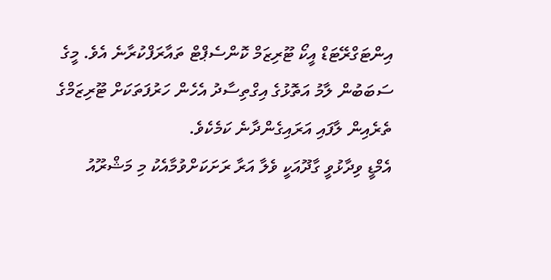އިންޓަގްރޭޓަޑް އީކޯ ޓޫރިޒަމް ކޮންސެޕްޓް ތައާރަފްކުރާނެ އެވެ. މީގެ ސަބަބުން ލާމު އަތޮޅުގެ އިގްތިސާދު އެހެން ހަރުފަތަކަށް ޓޫރިޒަމްގެ ތެރެއިން ލާފައި އަރައިގެންދާނެ ކަމެކެވެ.
އެމްޑީ ވިދާޅުވީ ގާދޫއަކީ ވެލާ އަރާ ރަށަކަށްވުމާއެކު މި މަޝްރޫއު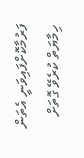ފަރުމާކޮށްފައިވަނީ އެތަން ހިމާޔަތް ކުރެވޭ ގޮތަށް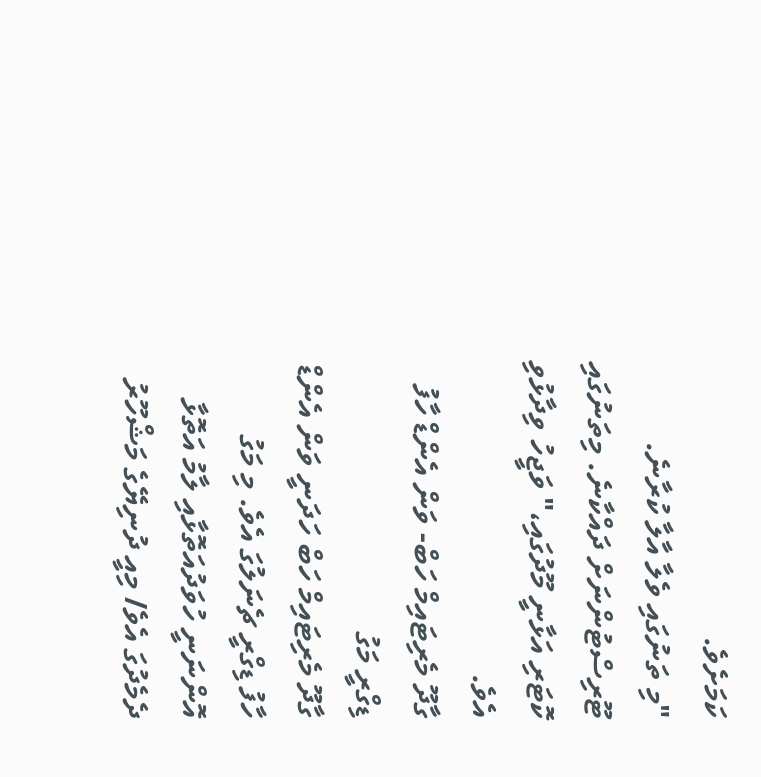ކަމަށެވެ.
"މި ތަނުގައި ވެލާ އާލާ ކުރާނެ. ޓޫރިސްޓުންނަށް ދައްކާނެ. މިތަނުގައި ކޮޓަރި އަޅާނީ މޫދުގައި،" ވަޖީހު ވިދާޅުވި އެވެ.
ގާދޫ މެރިޓައިމް ހަބް- ވަން އެންޑް ހާފު ޑިގްރީ މަގު
ގާދޫ މެރިޓައިމް ހަބް ހަދަނީ ވަން އެންޑް ހާފު ޑިގްރީ ޗެނަލުގަ އެވެ. މި މަގު އޮންނަނީ ހުވަދުއަތޮޅާއި ލާމު އަތޮޅާ ދެމެދުގަ އެވެ/ މިއީ ދުނިޔޭގެ މަޝްހޫރު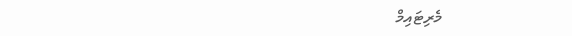މެރިޓައިމް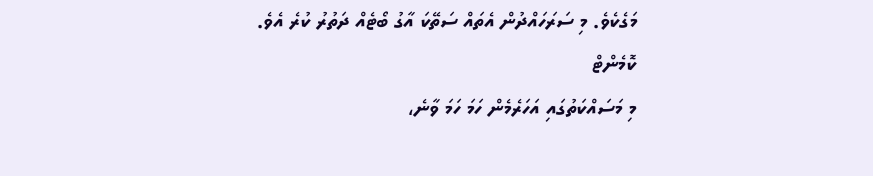މަގެކެވެ. މި ސަރަހައްދުން އެތައް ސަތޭކަ އާގު ބޯޓެއް ދަތުރު ކުރެ އެވެ.
ކޮމެންޓް
މި މަސައްކަތުގައި އަހަރެމެން ހަމަ ހަމަ ވާނެ،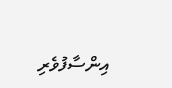އިންސާފުވެރި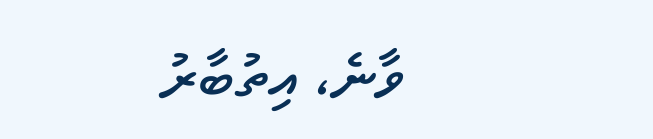ވާނެ، އިތުބާރު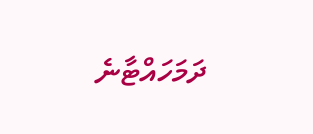ދަމަހައްޓާނެ